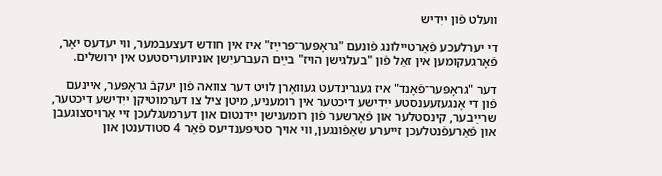װעלט פֿון ייִדיש

די יערלעכע פֿאַרטיילונג פֿונעם "גראָפּער־פּרײַז" איז אין חודש דעצעבמער, ווי יעדעס יאָר, פֿאָרגעקומען אין זאַל פֿון "בעלגישן הויז" בײַם העברעיִשן אוניוועריסטעט אין ירושלים.

דער "גראָפּער־פֿאָנד" איז געגרינדעט געוואָרן לויט דער צוואה פֿון יעקבֿ גראָפּער, איינעם פֿון די אָנגעזעענסטע ייִדישע דיכטער אין רומעניע, מיטן ציל צו דערמוטיקן ייִדישע דיכטער, שרײַבער, קינסטלער און פֿאָרשער פֿון רומענישן ייִדנטום און דערמעגלעכן זיי אַרויסצוגעבן און פֿאַרעפֿנטלעכן זייערע שאַפֿונגען, ווי אויך סטיפּענדיעס פֿאַר 4 סטודענטן און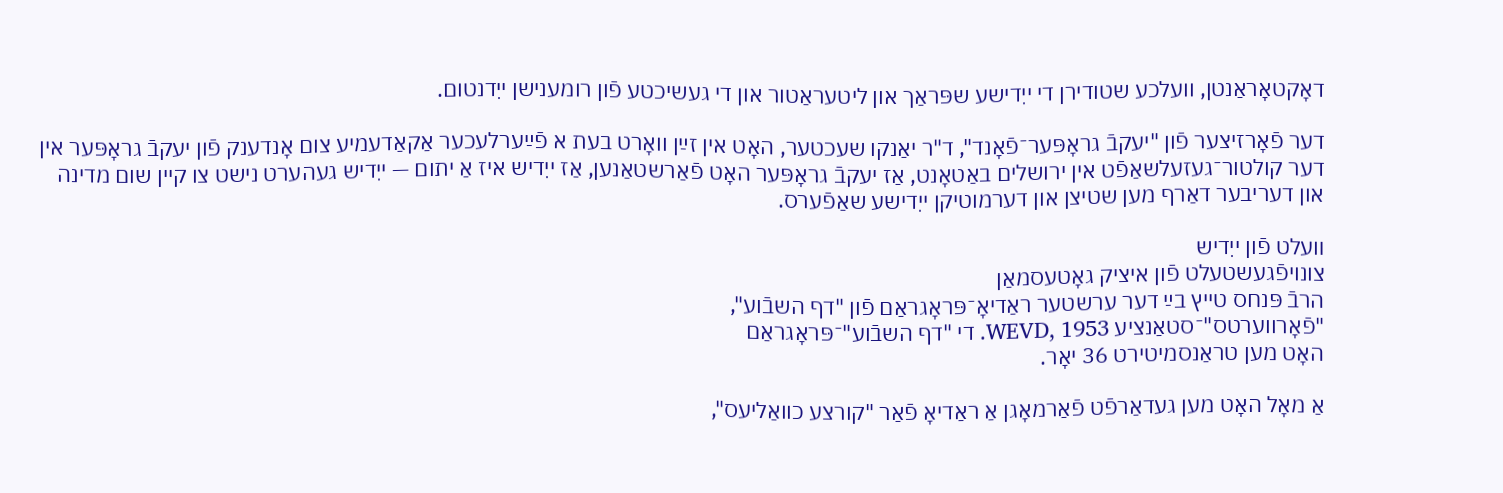דאָקטאָראַנטן, וועלכע שטודירן די ייִדישע שפּראַך און ליטעראַטור און די געשיכטע פֿון רומענישן ייִדנטום.

דער פֿאָרזיצער פֿון "יעקבֿ גראָפּער־פֿאָנד", ד"ר יאַנקו שעכטער, האָט אין זײַן וואָרט בעת א פֿײַערלעכער אַקאַדעמיע צום אָנדענק פֿון יעקבֿ גראָפּער אין דער קולטור־געזעלשאַפֿט אין ירושלים באַטאָנט, אַז יעקבֿ גראָפּער האָט פֿאַרשטאַנען, אַז ייִדיש איז אַ יתום — ייִדיש געהערט נישט צו קיין שום מדינה און דעריבער דאַרף מען שטיצן און דערמוטיקן ייִדישע שאַפֿערס.

װעלט פֿון ייִדיש
צונויפֿגעשטעלט פֿון איציק גאָטעסמאַן
הרבֿ פּנחס טייץ בײַ דער ערשטער ראַדיאָ־פּראָגראַם פֿון "דף השבֿוע",
"פֿאָרווערטס"־סטאַנציע WEVD, 1953. די "דף השבֿוע"־פּראָגראַם
האָט מען טראַנסמיטירט 36 יאָר.

אַ מאָל האָט מען געדאַרפֿט פֿאַרמאָגן אַ ראַדיאָ פֿאַר "קורצע כוואַליעס",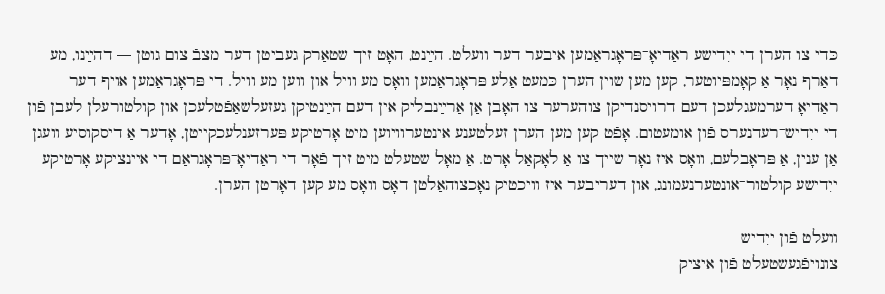כּדי צו הערן די ייִדישע ראַדיאָ־פּראָגראַמען איבער דער וועלט. הײַנט, האָט זיך שטאַרק געביטן דער מצבֿ צום גוטן — דהײַנו, מע דאַרף נאָר אַ קאָמפּיוטער, קען מען שוין הערן כּמעט אַלע פּראָגראַמען וואָס מע וויל און ווען מע וויל. די פּראָגראַמען אויף דער ראַדיאָ דערמעגלעכן דעם דרויסנדיקן צוהערער צו האָבן אַן אַרײַנבליק אין דעם הײַנטיקן געזעלשאַפֿטלעכן און קולטורעלן לעבן פֿון די ייִדיש־רעדנערס פֿון אומעטום. אָפֿט קען מען הערן זעלטענע אינטערוויוען מיט אָרטיקע פּערזענלעכקייטן, אָדער אַ דיסקוסיע וועגן אַן ענין, אַ פּראָבלעם, וואָס איז נאָר שייך צו אַ לאָקאַל אָרט. אַ מאָל שטעלט מיט זיך פֿאָר די ראַדיאָ־פּראָגראַם די איינציקע אָרטיקע ייִדישע קולטור־אונטערנעמונג, און דעריבער איז וויכטיק נאָכצוהאַלטן דאָס וואָס מע קען דאָרטן הערן.

װעלט פֿון ייִדיש
צונויפֿגעשטעלט פֿון איציק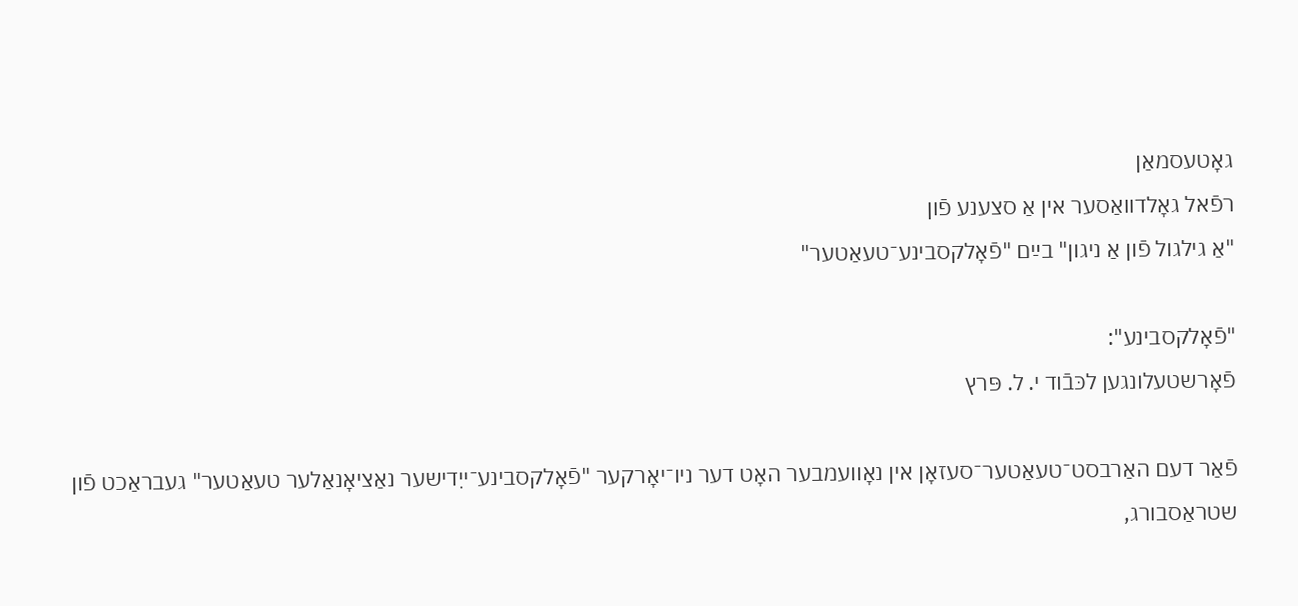גאָטעסמאַן
רפֿאל גאָלדוואַסער אין אַ סצענע פֿון
"אַ גילגול פֿון אַ ניגון" בײַם "פֿאָלקסבינע־טעאַטער"

"פֿאָלקסבינע":
פֿאָרשטעלונגען לכּבֿוד י. ל. פּרץ

פֿאַר דעם האַרבסט־טעאַטער־סעזאָן אין נאָוועמבער האָט דער ניו־יאָרקער "פֿאָלקסבינע־ייִדישער נאַציאָנאַלער טעאַטער" געבראַכט פֿון שטראַסבורג,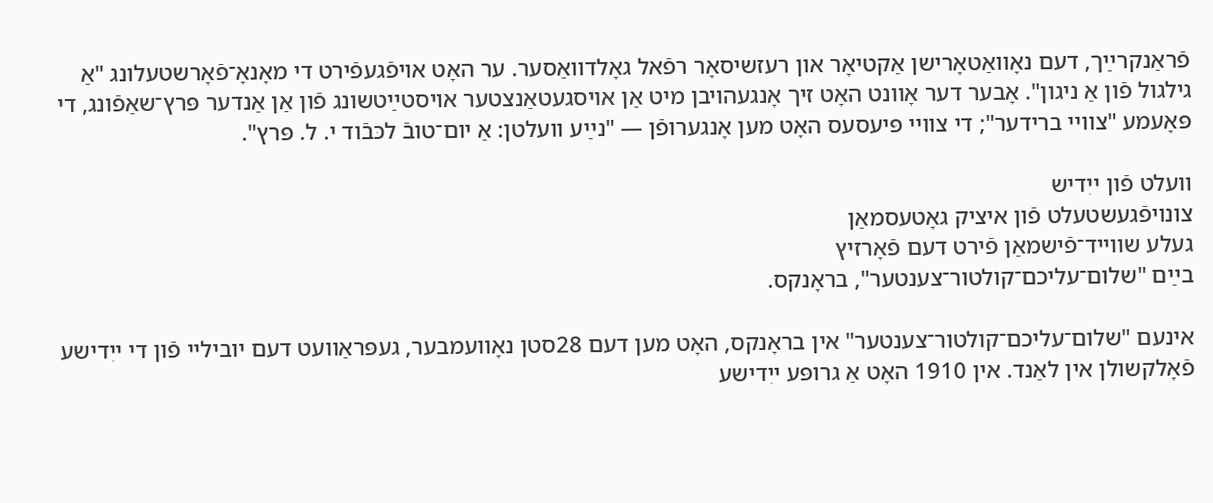פֿראַנקרײַך, דעם נאָוואַטאָרישן אַקטיאָר און רעזשיסאָר רפֿאל גאָלדוואַסער. ער האָט אויפֿגעפֿירט די מאָנאָ־פֿאָרשטעלונג "אַ גילגול פֿון אַ ניגון". אָבער דער אָוונט האָט זיך אָנגעהויבן מיט אַן אויסגעטאַנצטער אויסטײַטשונג פֿון אַן אַנדער פּרץ־שאַפֿונג, די פּאָעמע "צוויי ברידער"; די צוויי פּיעסעס האָט מען אָנגערופֿן — "נײַע וועלטן: אַ יום־טובֿ לכּבֿוד י. ל. פּרץ".

װעלט פֿון ייִדיש
צונויפֿגעשטעלט פֿון איציק גאָטעסמאַן
געלע שווייד־פֿישמאַן פֿירט דעם פֿאָרזיץ
בײַם "שלום־עליכם־קולטור־צענטער", בראָנקס.

אינעם "שלום־עליכם־קולטור־צענטער" אין בראָנקס, האָט מען דעם 28סטן נאָוועמבער, געפּראַוועט דעם יוביליי פֿון די ייִדישע פֿאָלקשולן אין לאַנד. אין 1910 האָט אַ גרופּע ייִדישע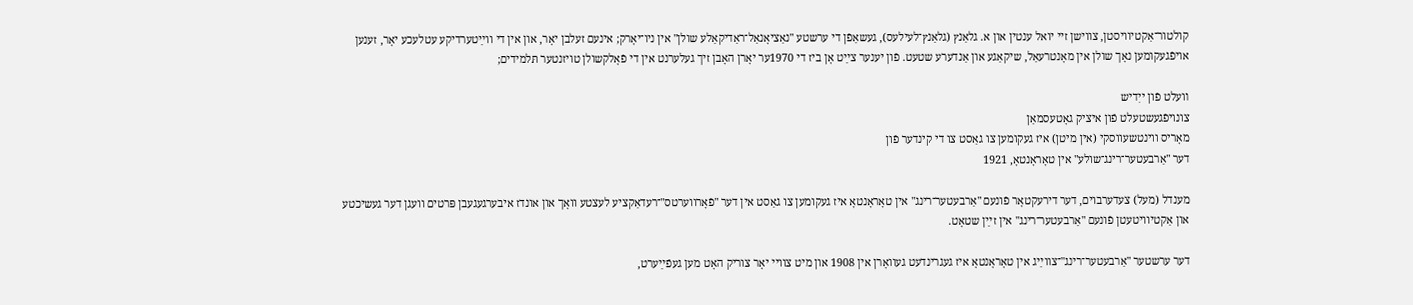קולטור־אַקטיוויסטן, צווישן זיי יואל ענטין און א. גלאַנץ (גלאַנץ־לעילעס), געשאַפֿן די ערשטע "נאַציאָנאַל־ראַדיקאַלע שולן" אין ניו־יאָרק; אינעם זעלבן יאָר, און אין די ווײַטערדיקע עטלעכע יאָר, זענען אויפֿגעקומען נאָך שולן אין מאָנטרעאַל, שיקאַגע און אַנדערע שטעט. פֿון יענער צײַט אָן ביז די 1970ער יאָרן האָבן זיך געלערנט אין די פֿאָלקשולן טויזנטער תּלמידים;

װעלט פֿון ייִדיש
צונויפֿגעשטעלט פֿון איציק גאָטעסמאַן
מאָריס ווינטשעווסקי (אין מיטן) איז געקומען צו גאַסט צו די קינדער פֿון
דער "אַרבעטער־רינג־שולע" אין טאָראָנטאָ, 1921

מענדל (מעל) צעדערבוים, דער דירעקטאָר פֿונעם "אַרבעטער־רינג" אין טאָראָנטאָ איז געקומען צו גאַסט אין דער "פֿאָרווערטס"־רעדאַקציע לעצטע וואָך און אונדז איבערגעגעבן פּרטים וועגן דער געשיכטע און אַקטיוויטעטן פֿונעם "אַרבעטער־רינג" אין זײַן שטאָט.

דער ערשטער "אַרבעטער־רינג"־צווײַג אין טאָראָנטאָ איז געגרינדעט געוואָרן אין 1908 און מיט צוויי יאָר צוריק האָט מען געפֿײַערט,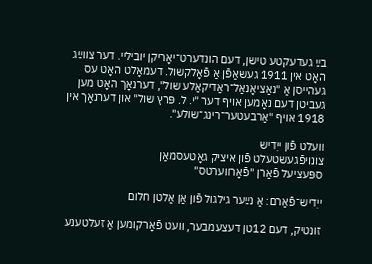בײַ געדעקטע טישן, דעם הונדערט־יאָריקן יוביליי. דער צווײַג האָט אין 1911 געשאַפֿן אַ פֿאָלקשול. דעמאָלט האָט עס געהייסן אַ "נאַציאָנאַל־ראַדיקאַלע שול", דערנאָך האָט מען געביטן דעם נאָמען אויף דער "י. ל. פּרץ שול" און דערנאָך אין 1918 אויף "אַרבעטער־רינג־שולע".

װעלט פֿון ייִדיש
צונויפֿגעשטעלט פֿון איציק גאָטעסמאַן
ספּעציעל פֿאַרן "פֿאָרװערטס"

ייִדיש־פֿאַרם: אַ נײַער גילגול פֿון אַן אַלטן חלום

זונטיק, דעם 12טן דעצעמבער, וועט פֿאָרקומען אַ זעלטענע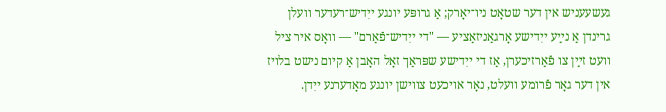געשעעניש אין דער שטאָט ניו־יאָרק; אַ גרופּע יונגע ייִדיש־רעדער וועלן גרינדן אַ נײַע ייִדישע אָרגאַניזאַציע — "די ייִדיש־פֿאַרם" — וואָס איר ציל וועט זײַן צו פֿאַרזיכערן, אַז די ייִדישע שפּראַך זאָל האָבן אַ קיום נישט בלויז אין דער גאָר פֿרומע וועלט, נאָר אויכעט צווישן יונגע מאָדערנע ייִדן.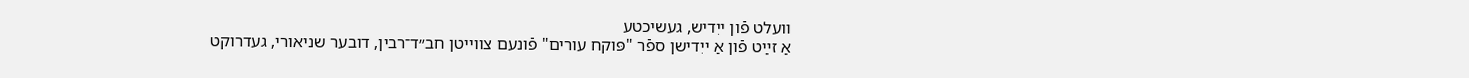װעלט פֿון ייִדיש, געשיכטע
אַ זײַט פֿון אַ ייִדישן ספֿר "פּוקח עורים" פֿונעם צווייטן חב״ד־רבין, דובער שניאורי, געדרוקט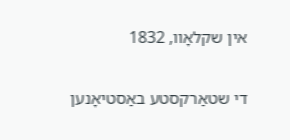אין שקלאָוו, 1832

די שטאַרקסטע באַסטיאָנען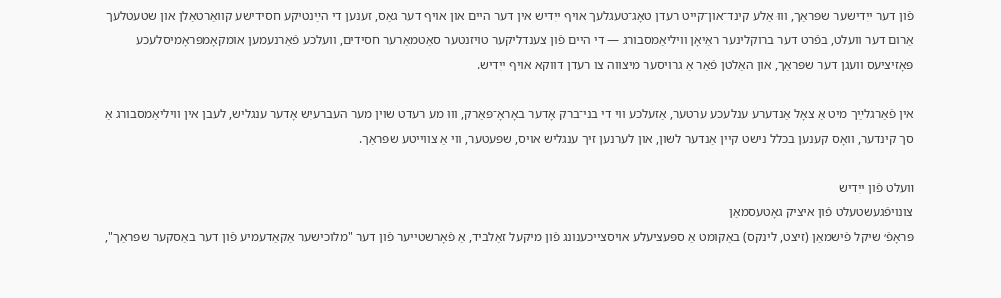פֿון דער ייִדישער שפּראַך, וווּ אַלע קינד־און־קייט רעדן טאָג־טעגלעך אויף ייִדיש אין דער היים און אויף דער גאַס, זענען די הײַנטיקע חסידישע קוואַרטאַלן און שטעטלעך אַרום דער וועלט, בפֿרט דער ברוקלינער ראַיאָן וויליאַמסבורג — די היים פֿון צענדליקער טויזנטער סאַטמאַרער חסידים, וועלכע פֿאַרנעמען אומקאָמפּראָמיסלעכע פּאָזיציעס וועגן דער שפּראַך, און האַלטן פֿאַר אַ גרויסער מיצווה צו רעדן דווקא אויף ייִדיש.

אין פֿאַרגלײַך מיט אַ צאָל אַנדערע ענלעכע ערטער, אַזעלכע ווי די בני־ברק אָדער באָראָ־פּאַרק, וווּ מע רעדט שוין מער העברעיִש אָדער ענגליש, לעבן אין וויליאַמסבורג אַ סך קינדער, וואָס קענען בכלל נישט קיין אַנדער לשון, און לערנען זיך ענגליש אויס, שפּעטער, ווי אַ צווייטע שפּראַך.

װעלט פֿון ייִדיש
צונויפֿגעשטעלט פֿון איציק גאָטעסמאַן
פּראָפֿ׳ שיקל פֿישמאַן (זיצט, לינקס) באַקומט אַ ספּעציעלע אויסצייכענונג פֿון מיקעל זאַלביד, אַ פֿאָרשטייער פֿון דער "מלוכישער אַקאַדעמיע פֿון דער באַסקער שפּראַך",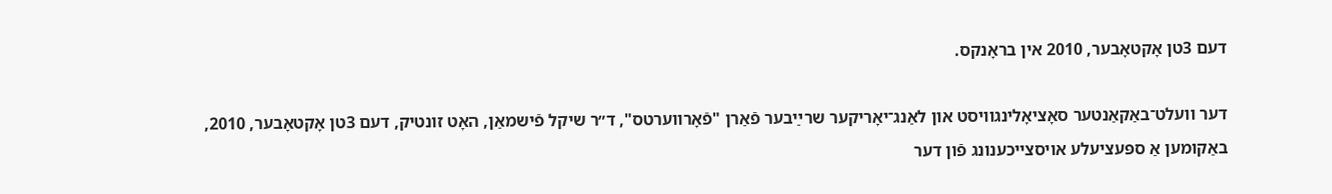דעם 3טן אָקטאָבער, 2010 אין בראָנקס.

דער וועלט־באַקאַנטער סאָציאָלינגוויסט און לאַנג־יאָריקער שרײַבער פֿאַרן "פֿאָרווערטס", ד״ר שיקל פֿישמאַן, האָט זונטיק, דעם 3טן אָקטאָבער, 2010, באַקומען אַ ספּעציעלע אויסצייכענונג פֿון דער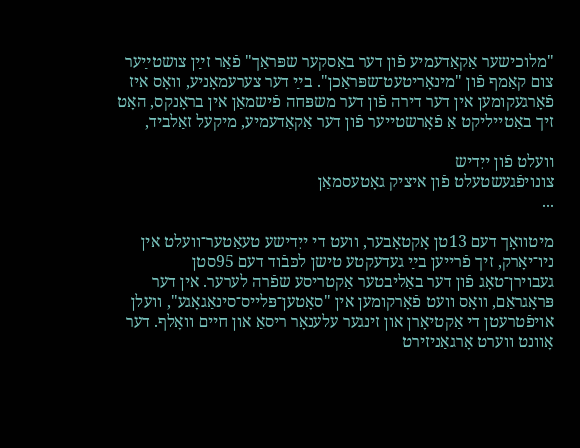"מלוכישער אַקאַדעמיע פֿון דער באַסקער שפּראַך" פֿאַר זײַן צושטײַער צום קאַמף פֿון "מינאָריטעט־שפּראַכן". בײַ דער צערעמאָניע, וואָס איז פֿאָרגעקומען אין דער דירה פֿון דער משפּחה פֿישמאַן אין בראָנקס, האָט זיך באַטייליקט אַ פֿאָרשטייער פֿון דער אַקאַדעמיע, מיקעל זאַלביד,

װעלט פֿון ייִדיש
צונויפֿגעשטעלט פֿון איציק גאָטעסמאַן
...

מיטוואָך דעם 13טן אָקטאָבער, וועט די ייִדישע טעאַטער־וועלט אין ניו־יאָרק, זיך פֿרייען בײַ געדעקטע טישן לכּבֿוד דעם 95סטן געבוירן־טאָג פֿון דער באַליבטער אַקטריסע שפֿרה לערער. אין דער פּראָגראַם, וואָס וועט פֿאָרקומען אין "סאָטען־פּלייס־סינאַגאָגע", וועלן אויפֿטרעטן די אַקטיאָרן און זינגער עלענאָר ריסאַ און חיים וואָלף. דער אָוונט ווערט אָרגאַניזירט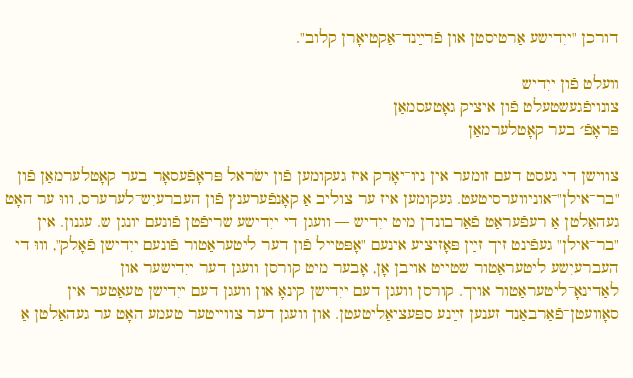דורכן "ייִדישע אַרטיסטן און פֿרײַנד־אַקטיאָרן קלוב".

װעלט פֿון ייִדיש
צונויפֿגעשטעלט פֿון איציק גאָטעסמאַן
פּראָפֿ׳ בער קאָטלערמאַן

צווישן די געסט דעם זומער אין ניו־יאָרק איז געקומען פֿון ישׂראל פּראָפֿעסאָר בער קאָטלערמאַן פֿון "בר־אילן"־אוניווערסיטעט. געקומען איז ער צוליב אַ קאָנפֿערענץ פֿון העברעיִש־לערערס, וווּ ער האָט געהאַלטן אַ רעפֿעראַט פֿאַרבונדן מיט ייִדיש — וועגן די ייִדישע שריפֿטן פֿונעם יונגן ש. עגנון. אין "בר־אילן" געפֿינט זיך זײַן פּאָזיציע אינעם "אָפּטייל פֿון דער ליטעראַטור פֿונעם ייִדישן פֿאָלק", וווּ די העברעיִשע ליטעראַטור שטייט אויבן אָן, אָבער מיט קורסן וועגן דער ייִדישער און לאַדינאָ־ליטעראַטור אויך. קורסן וועגן דעם ייִדישן קינאָ און וועגן דעם ייִדישן טעאַטער אין סאָוועטן־פֿאַרבאַנד זענען זײַנע ספּעציאַליטעטן. און וועגן דער צווייטער טעמע האָט ער געהאַלטן אַ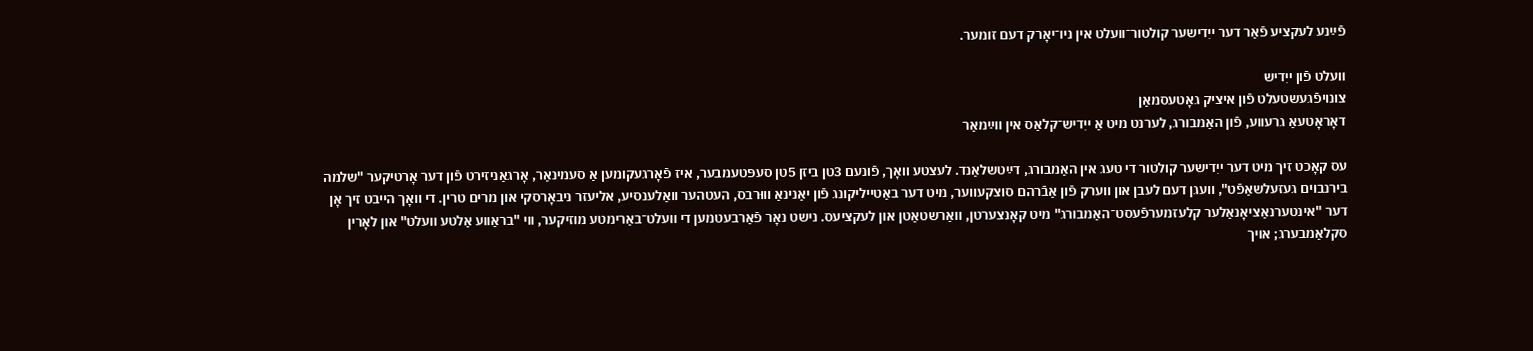פֿײַנע לעקציע פֿאַר דער ייִדישער קולטור־וועלט אין ניו־יאָרק דעם זומער.

װעלט פֿון ייִדיש
צונויפֿגעשטעלט פֿון איציק גאָטעסמאַן
דאָראָטעאַ גרעווע, פֿון האַמבורג, לערנט מיט אַ ייִדיש־קלאַס אין ווײַמאַר

עס קאָכט זיך מיט דער ייִדישער קולטור די טעג אין האַמבורג, דײַטשלאַנד. לעצטע וואָך, פֿונעם 3טן ביזן 5טן סעפּטעמבער, איז פֿאָרגעקומען אַ סעמינאַר, אָרגאַניזירט פֿון דער אָרטיקער "שלמה בירנבוים געזעלשאַפֿט", וועגן דעם לעבן און ווערק פֿון אַבֿרהם סוצקעווער, מיט דער באַטייליקונג פֿון יאַנינאַ וווּרבס, העטהער וואַלענסיע, אליעזר ניבאָרסקי און מרים טרין. די וואָך הייבט זיך אָן דער "אינטערנאַציאָנאַלער קלעזמערפֿעסט־האַמבורג" מיט קאָנצערטן, וואַרשטאַטן און לעקציעס. נישט נאָר פֿאַרבעטמען די וועלט־באַרימטע מוזיקער, ווי "בראַווע אַלטע וועלט" און לאָרין סקלאַמבערג; אויך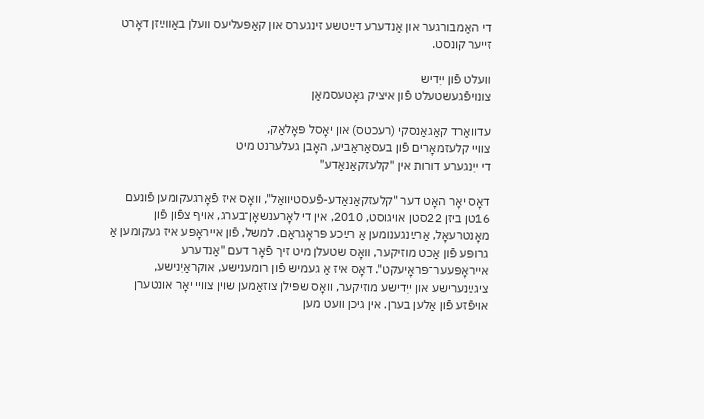די האַמבורגער און אַנדערע דײַטשע זינגערס און קאַפּעליעס וועלן באַווײַזן דאָרט זייער קונסט.

װעלט פֿון ייִדיש
צונויפֿגעשטעלט פֿון איציק גאָטעסמאַן

עדוואַרד קאַגאַנסקי (רעכטס) און יאָסל פּאָלאַק,
צוויי קלעזמאָרים פֿון בעסאַראַביע, האָבן געלערנט מיט
די ייִנגערע דורות אין "קלעזקאַנאַדע"

דאָס יאָר האָט דער "קלעזקאַנאַדע-פֿעסטיוואַל", וואָס איז פֿאָרגעקומען פֿונעם 16טן ביזן 22סטן אויגוסט, 2010, אין די לאָרענשאָן־בערג, אויף צפֿון פֿון מאָנטרעאָל, אַרײַנגענומען אַ רײַכע פּראָגראַם. למשל, פֿון אייראָפּע איז געקומען אַ גרופּע פֿון אַכט מוזיקער, וואָס שטעלן מיט זיך פֿאָר דעם "אַנדערע אייראָפּעער־פּראָיעקט". דאָס איז אַ געמיש פֿון רומענישע, אוקראַיִנישע, ציגײַנערישע און ייִדישע מוזיקער, וואָס שפּילן צוזאַמען שוין צוויי יאָר אונטערן אויפֿזע פֿון אַלען בערן. אין גיכן וועט מען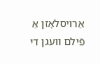אַרויסלאָזן אַ פֿילם וועגן די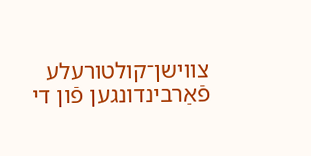צווישן־קולטורעלע פֿאַרבינדונגען פֿון די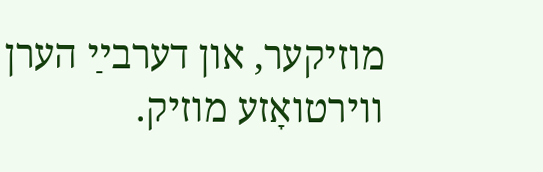מוזיקער, און דערבײַ הערן ווירטואָזע מוזיק.